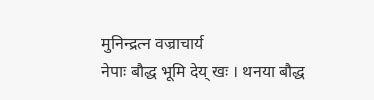मुनिन्द्रत्न वज्राचार्य
नेपाः बौद्ध भूमि देय् खः । थनया बौद्ध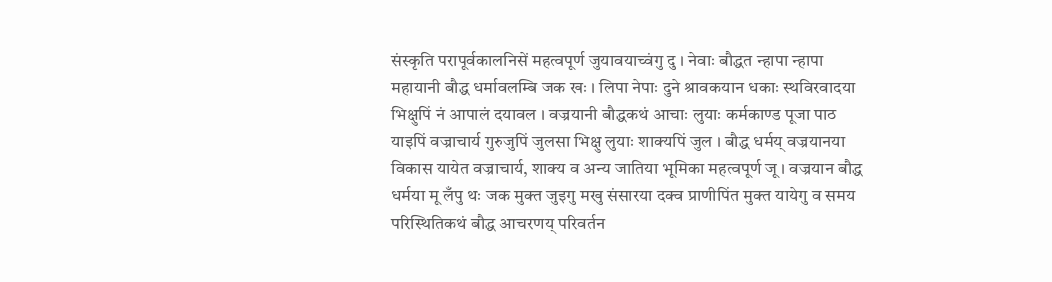संस्कृति परापूर्वकालनिसें महत्वपूर्ण जुयावयाच्वंगु दु । नेवाः बौद्धत न्हापा न्हापा महायानी बौद्ध धर्मावलम्बि जक खः । लिपा नेपाः दुने श्रावकयान धकाः स्थविरवादया भिक्षुपिं नं आपालं दयावल । वज्रयानी बौद्धकथं आचाः लुयाः कर्मकाण्ड पूजा पाठ याइपिं वज्राचार्य गुरुजुपिं जुलसा भिक्षु लुयाः शाक्यपिं जुल । बौद्ध धर्मय् वज्रयानया विकास यायेत वज्राचार्य, शाक्य व अन्य जातिया भूमिका महत्वपूर्ण जू । वज्रयान बौद्ध धर्मया मू लँपु थः जक मुक्त जुइगु मखु संसारया दक्व प्राणीपिंत मुक्त यायेगु व समय परिस्थितिकथं बौद्ध आचरणय् परिवर्तन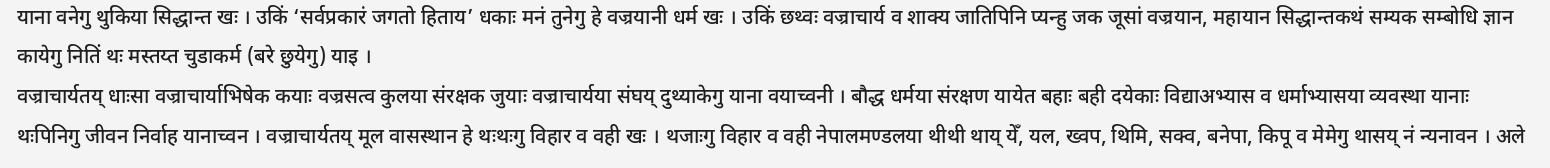याना वनेगु थुकिया सिद्धान्त खः । उकिं ‘सर्वप्रकारं जगतो हिताय’ धकाः मनं तुनेगु हे वज्रयानी धर्म खः । उकिं छथ्वः वज्राचार्य व शाक्य जातिपिनि प्यन्हु जक जूसां वज्रयान, महायान सिद्धान्तकथं सम्यक सम्बोधि ज्ञान कायेगु नितिं थः मस्तय्त चुडाकर्म (बरे छुयेगु) याइ ।
वज्राचार्यतय् धाःसा वज्राचार्याभिषेक कयाः वज्रसत्व कुलया संरक्षक जुयाः वज्राचार्यया संघय् दुथ्याकेगु याना वयाच्वनी । बौद्ध धर्मया संरक्षण यायेत बहाः बही दयेकाः विद्याअभ्यास व धर्माभ्यासया व्यवस्था यानाः थःपिनिगु जीवन निर्वाह यानाच्वन । वज्राचार्यतय् मूल वासस्थान हे थःथःगु विहार व वही खः । थजाःगु विहार व वही नेपालमण्डलया थीथी थाय् येँ, यल, ख्वप, थिमि, सक्व, बनेपा, किपू व मेमेगु थासय् नं न्यनावन । अले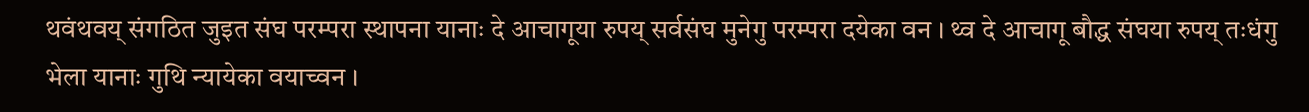थवंथवय् संगठित जुइत संघ परम्परा स्थापना यानाः दे आचागूया रुपय् सर्वसंघ मुनेगु परम्परा दयेका वन । थ्व दे आचागू बौद्ध संघया रुपय् तःधंगु भेला यानाः गुथि न्यायेका वयाच्वन ।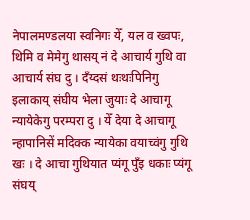नेपालमण्डलया स्वनिगः येँ, यल व ख्वपः, थिमि व मेमेगु थासय् नं दे आचार्य गुथि वा आचार्य संघ दु । दँय्दसं थःथःपिनिगु इलाकाय् संघीय भेला जुयाः दे आचागू न्यायेकेगु परम्परा दु । येँ देया दे आचागू न्हापानिसें मदिक्क न्यायेका वयाच्वंगु गुथि खः । दे आचा गुथियात प्यंगू पुँइ धकाः प्यंगू संघय्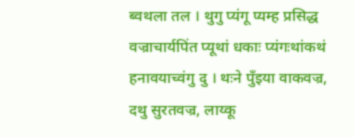ब्वथला तल । थुगु प्यंगू प्यम्ह प्रसिद्ध वज्राचार्यपिंत प्यूथां धकाः प्यंगःथांकथं हनावयाच्वंगु दु । थःने पुँइया वाकवज्र, दथु सुरतवज्र, लाय्कू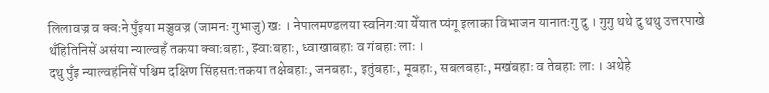लिलावज्र व क्वःने पुँइया मञ्जुवज्र (जामनः गुभाजु) खः । नेपालमण्डलया स्वनिगःया येँयात प्यंगू इलाका विभाजन यानातःगु दु । गुगु थथे दु थथु उत्तरपाखे थँहितिनिसें असंया न्याल्वहँ तकया क्वाःबहाः, झ्वाःबहाः, ध्वाखाबहाः व गंबहाः लाः ।
दथु पुँइ न्याल्वहंनिसें पश्चिम दक्षिण सिंहसतःतकया तक्षेबहाः, जनबहाः, इतुंबहाः, मूबहाः, सबलबहाः, मखंबहाः व तेबहाः लाः । अथेहे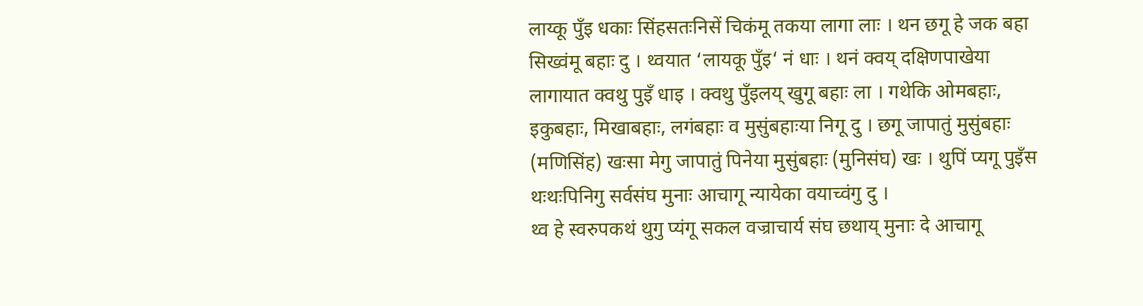लाय्कू पुँइ धकाः सिंहसतःनिसें चिकंमू तकया लागा लाः । थन छगू हे जक बहा सिख्वंमू बहाः दु । थ्वयात ‘लायकू पुँइ‘ नं धाः । थनं क्वय् दक्षिणपाखेया लागायात क्वथु पुइँ धाइ । क्वथु पुँइलय् खुगू बहाः ला । गथेकि ओमबहाः, इकुबहाः, मिखाबहाः, लगंबहाः व मुसुंबहाःया निगू दु । छगू जापातुं मुसुंबहाः (मणिसिंह) खःसा मेगु जापातुं पिनेया मुसुंबहाः (मुनिसंघ) खः । थुपिं प्यगू पुइँस थःथःपिनिगु सर्वसंघ मुनाः आचागू न्यायेका वयाच्वंगु दु ।
थ्व हे स्वरुपकथं थुगु प्यंगू सकल वज्राचार्य संघ छथाय् मुनाः दे आचागू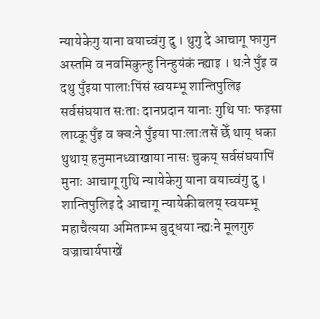न्यायेकेगु याना वयाच्वंगु दु । थुगु दे आचागू फागुन अस्तमि व नवमिकुन्हु निन्हुयंकं न्ह्याइ । थःने पुँइ व दथु पुँइया पालाःपिंसं स्वयम्भू शान्तिपुलिइ सर्वसंघयात सःताः दानप्रदान यानाः गुथि पाः फइसा लाय्कू पुँइ व क्वःने पुँइया पाःलाःतसें छेँ थाय् धका थुथाय् हनुमानध्वाखाया नासः चुकय् सर्वसंघयापिं मुनाः आचागू गुथि न्यायेकेगु याना वयाच्वंगु दु ।
शान्तिपुलिइ दे आचागू न्यायेकीबलय् स्वयम्भू महाचैत्यया अमिताम्भ बुद्धया न्ह्यःने मूलगुरु वज्राचार्यपाखें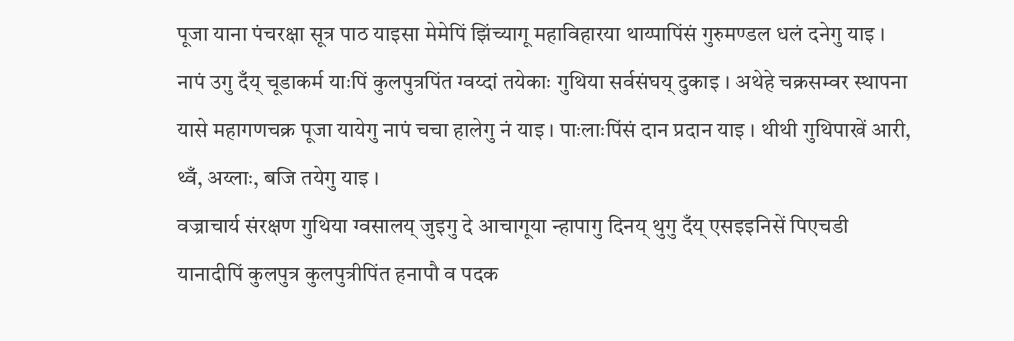पूजा याना पंचरक्षा सूत्र पाठ याइसा मेमेपिं झिंच्यागू महाविहारया थाय्पापिंसं गुरुमण्डल धलं दनेगु याइ । नापं उगु दँय् चूडाकर्म याःपिं कुलपुत्रपिंत ग्वय्दां तयेकाः गुथिया सर्वसंघय् दुकाइ । अथेहे चक्रसम्वर स्थापना यासे महागणचक्र पूजा यायेगु नापं चचा हालेगु नं याइ । पाःलाःपिंसं दान प्रदान याइ । थीथी गुथिपाखें आरी, थ्वँ, अय्लाः, बजि तयेगु याइ ।
वज्राचार्य संरक्षण गुथिया ग्वसालय् जुइगु दे आचागूया न्हापागु दिनय् थुगु दँय् एसइइनिसें पिएचडी यानादीपिं कुलपुत्र कुलपुत्रीपिंत हनापौ व पदक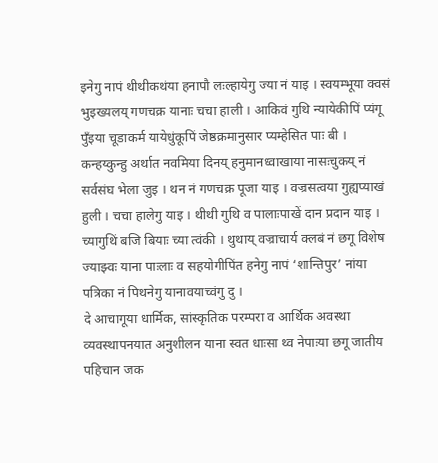इनेगु नापं थीथीकथंया हनापौ लःल्हायेगु ज्या नं याइ । स्वयम्भूया क्वसं भुइख्यलय् गणचक्र यानाः चचा हाली । आकिवं गुथि न्यायेकीपिं प्यंगू पुँइया चूडाकर्म यायेधुंकूपिं जेष्ठक्रमानुसार प्यम्हेसित पाः बी । कन्हय्कुन्हु अर्थात नवमिया दिनय् हनुमानध्वाखाया नासःचुकय् नं सर्वसंघ भेला जुइ । थन नं गणचक्र पूजा याइ । वज्रसत्वया गुह्यप्याखं हुली । चचा हालेगु याइ । थीथी गुथि व पालाःपाखें दान प्रदान याइ । च्यागुथिं बजि बियाः च्या त्वंकी । थुथाय् वज्राचार्य क्लबं नं छगू विशेष ज्याझ्वः याना पाःलाः व सहयोगीपिंत हनेगु नापं ‘शान्तिपुर’ नांया पत्रिका नं पिथनेगु यानावयाच्वंगु दु ।
दे आचागूया धार्मिक, सांस्कृतिक परम्परा व आर्थिक अवस्था व्यवस्थापनयात अनुशीलन याना स्वत धाःसा थ्व नेपाःया छगू जातीय पहिचान जक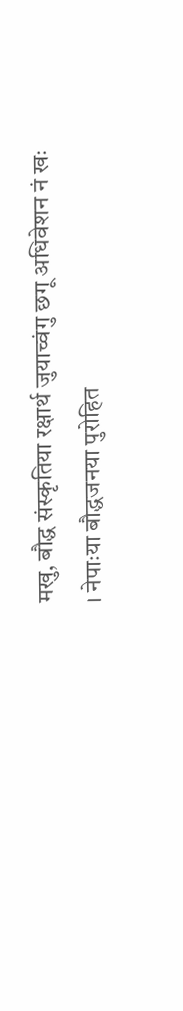मखु, बौद्ध संस्कृतिया रक्षार्थ जुयाच्वंगु छगू अधिवेशन नं खः । नेपाःया बौद्धजनया पुरोहित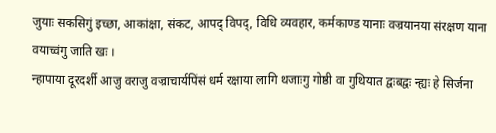जुयाः सकसिगुं इच्छा, आकांक्षा, संकट, आपद् विपद्, विधि व्यवहार, कर्मकाण्ड यानाः वज्रयानया संरक्षण याना वयाच्वंगु जाति खः ।
न्हापाया दूरदर्शी आजु वराजु वज्राचार्यपिंसं धर्म रक्षाया लागि थजाःगु गोष्ठी वा गुथियात द्वःबद्वः न्ह्यः हे सिर्जना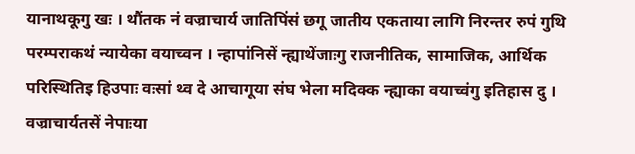यानाथकूगु खः । थौंतक नं वज्राचार्य जातिपिंसं छगू जातीय एकताया लागि निरन्तर रुपं गुथि परम्पराकथं न्यायेका वयाच्वन । न्हापांनिसें न्ह्याथेंजाःगु राजनीतिक, सामाजिक, आर्थिक परिस्थितिइ हिउपाः वःसां थ्व दे आचागूया संघ भेला मदिक्क न्ह्याका वयाच्वंगु इतिहास दु ।
वज्राचार्यतसें नेपाःया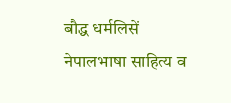बौद्ध धर्मलिसें नेपालभाषा साहित्य व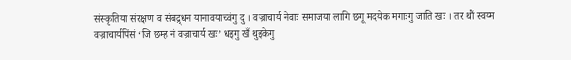संस्कृतिया संरक्षण व संबद्र्धन यानावयाच्वंगु दु । वज्राचार्य नेवाः समाजया लागि छगू मदयेक मगाःगु जाति खः । तर थौं स्वय्म वज्राचार्यपिंसं ‘जि छम्ह नं वज्राचार्य खः’ धइगु खँ थुइकेगु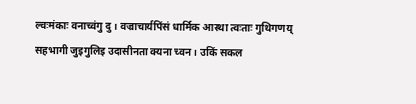ल्वःमंकाः वनाच्वंगु दु । वज्राचार्यपिंसं धार्मिक आस्था त्वःताः गुथिगणय् सहभागी जुइगुलिइ उदासीनता क्यना च्वन । उकिं सकल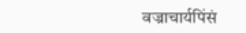वज्राचार्यपिंसं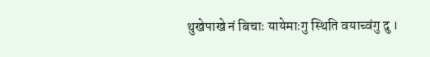थुखेपाखे नं बिचाः यायेमाःगु स्थिति वयाच्वंगु दु ।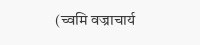(च्वमि वज्राचार्य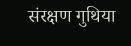संरक्षण गुथिया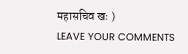महासचिव खः )
LEAVE YOUR COMMENTS